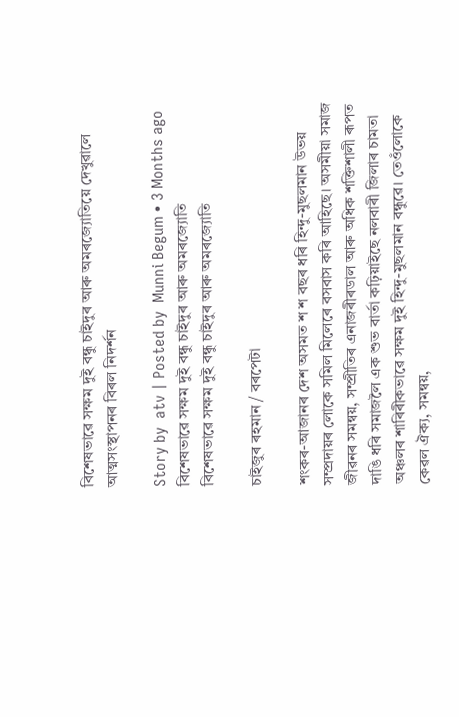বিশেষভাৱে সক্ষম দুই বন্ধু চাইদুৰ আৰু অমৰজ্যোতিয়ে দেখুৱালে আত্মসংস্থাপনৰ বিৰল নিদৰ্শন

Story by  atv | Posted by  Munni Begum • 3 Months ago
বিশেষভাৱে সক্ষম দুই বন্ধু চাইদুৰ আৰু অমৰজ্যোতি
বিশেষভাৱে সক্ষম দুই বন্ধু চাইদুৰ আৰু অমৰজ্যোতি

চাইজুৰ ৰহমান / বৰপেটা

শংকৰ-আজানৰ দেশ অসমত শ শ বছৰ ধৰি হিন্দু-মুছলমান উভয় সম্প্ৰদায়ৰ লোকে সমিল মিলেৰে বসবাস কৰি আহিছে। অসমীয়া সমাজ জীৱনৰ সমন্বয়, সম্প্ৰীতিৰ এনাজৰীৰডাল আৰু অধিক শক্তিশালী ৰূপত দাঙি ধৰি সমাজলৈ এক শুভ বাৰ্তা কঢ়িয়াইছে নলবাৰী জিলাৰ চামতা অঞ্চলৰ শাৰিৰীকভাৱে সক্ষম দুই হিন্দু-মুছলমান বন্ধুৱে। তেওঁলোকে কেৱল ঐক্য, সমন্বয়,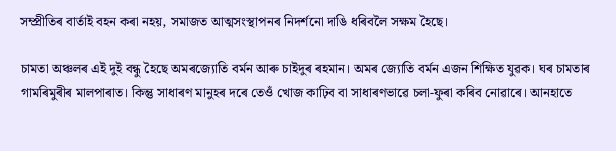সম্প্ৰীতিৰ বাৰ্তাই বহন কৰা নহয়, সমাজত আত্মসংস্থাপনৰ নিদৰ্শনো দাঙি ধৰিবলৈ সক্ষম হৈছে।

চামতা অঞ্চলৰ এই দুই বন্ধু হৈছে অমৰজ্যোতি বৰ্মন আৰু চাইদুৰ ৰহমান। অমৰ জ্যোতি বৰ্মন এজন শিক্ষিত যুৱক। ঘৰ চামতাৰ গামৰিমুৰীৰ মালপাৰাত। কিন্তু সাধাৰণ মানুহৰ দৰে তেওঁ খোজ কাঢ়িব বা সাধাৰণভাৱে চলা-ফুৰা কৰিব নোৱাৰে। আনহাতে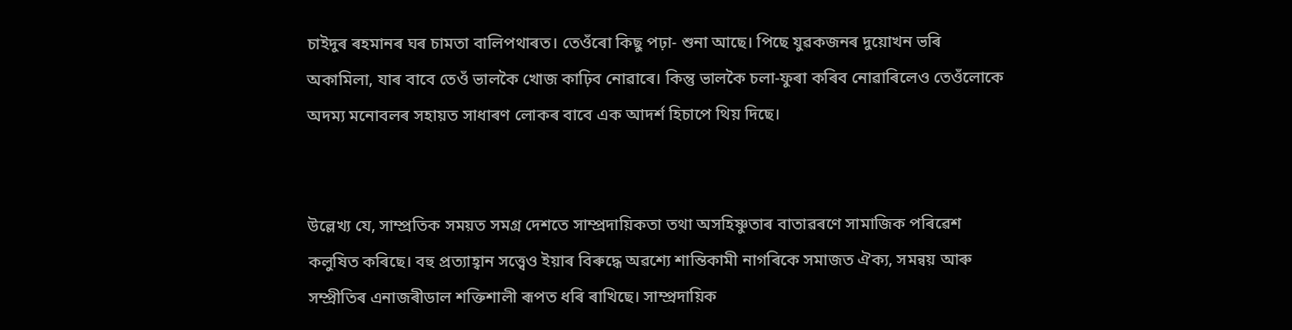চাইদুৰ ৰহমানৰ ঘৰ চামতা বালিপথাৰত। তেওঁৰো কিছু পঢ়া- শুনা আছে। পিছে যুৱকজনৰ দুয়োখন ভৰি অকামিলা, যাৰ বাবে তেওঁ ভালকৈ খোজ কাঢ়িব নোৱাৰে। কিন্তু ভালকৈ চলা-ফুৰা কৰিব নোৱাৰিলেও তেওঁলোকে অদম্য মনোবলৰ সহায়ত সাধাৰণ লোকৰ বাবে এক আদৰ্শ হিচাপে থিয় দিছে।


উল্লেখ্য যে, সাম্প্ৰতিক সময়ত সমগ্ৰ দেশতে সাম্প্ৰদায়িকতা তথা অসহিষ্ণুতাৰ বাতাৱৰণে সামাজিক পৰিৱেশ কলুষিত কৰিছে। বহু প্ৰত্যাহ্বান সত্ত্বেও ইয়াৰ বিৰুদ্ধে অৱশ্যে শান্তিকামী নাগৰিকে সমাজত ঐক্য, সমন্বয় আৰু সম্প্ৰীতিৰ এনাজৰীডাল শক্তিশালী ৰূপত ধৰি ৰাখিছে। সাম্প্ৰদায়িক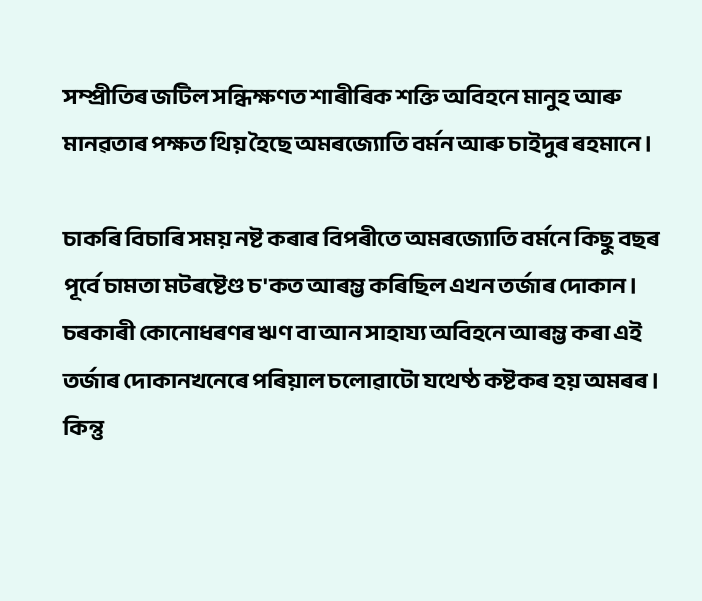সম্প্ৰীতিৰ জটিল সন্ধিক্ষণত শাৰীৰিক শক্তি অবিহনে মানুহ আৰু মানৱতাৰ পক্ষত থিয় হৈছে অমৰজ্যোতি বৰ্মন আৰু চাইদুৰ ৰহমানে।

চাকৰি বিচাৰি সময় নষ্ট কৰাৰ বিপৰীতে অমৰজ্যোতি বৰ্মনে কিছু বছৰ পূৰ্বে চামতা মটৰষ্টেণ্ড চ'কত আৰম্ভ কৰিছিল এখন তৰ্জাৰ দোকান। চৰকাৰী কোনোধৰণৰ ঋণ বা আন সাহায্য অবিহনে আৰম্ভ কৰা এই তৰ্জাৰ দোকানখনেৰে পৰিয়াল চলোৱাটো যথেষ্ঠ কষ্টকৰ হয় অমৰৰ। কিন্তু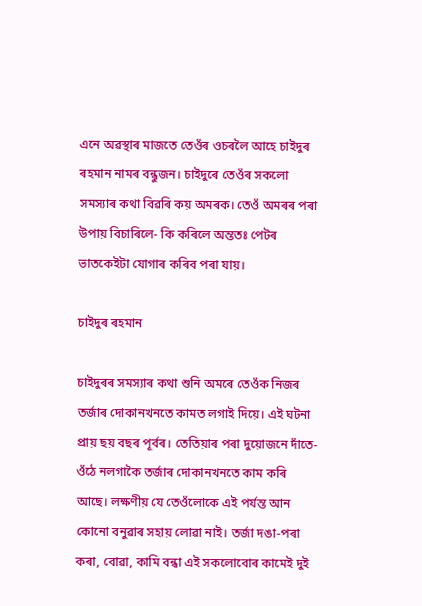এনে অৱস্থাৰ মাজতে তেওঁৰ ওচৰলৈ আহে চাইদুৰ ৰহমান নামৰ বন্ধুজন। চাইদুৰে তেওঁৰ সকলো সমস্যাৰ কথা বিৱৰি কয় অমৰক। তেওঁ অমৰৰ পৰা  উপায় বিচাৰিলে- কি কৰিলে অন্ততঃ পেটৰ ভাতকেইটা যোগাৰ কৰিব পৰা যায়।

চাইদুৰ ৰহমান

চাইদুৰৰ সমস্যাৰ কথা শুনি অমৰে তেওঁক নিজৰ তৰ্জাৰ দোকানখনতে কামত লগাই দিয়ে। এই ঘটনা প্ৰায় ছয় বছৰ পূৰ্বৰ। তেতিয়াৰ পৰা দুয়োজনে দাঁতে-ওঁঠে নলগাকৈ তৰ্জাৰ দোকানখনতে কাম কৰি আছে। লক্ষণীয় যে তেওঁলোকে এই পৰ্যন্ত আন কোনো বনুৱাৰ সহায় লোৱা নাই। তৰ্জা দঙা-পৰা কৰা, বোৱা, কামি বন্ধা এই সকলোবোৰ কামেই দুই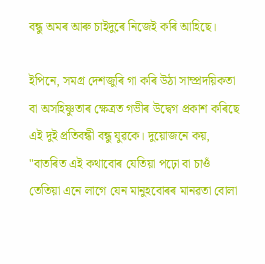বন্ধু অমৰ আৰু চাইদুৰে নিজেই কৰি আহিছে।

ইপিনে, সমগ্ৰ দেশজুৰি গা কৰি উঠা সাম্প্ৰদয়িকতা বা অসহিষ্ণুতাৰ ক্ষেত্ৰত গভীৰ উদ্বেগ প্ৰকাশ কৰিছে এই দুই প্ৰতিবন্ধী বন্ধু যুৱকে। দুয়োজনে কয়, "বাতৰিত এই কথাবোৰ যেতিয়া পঢ়ো বা চাওঁ তেতিয়া এনে লাগে যেন মানুহবোৰৰ মানৱতা বোলা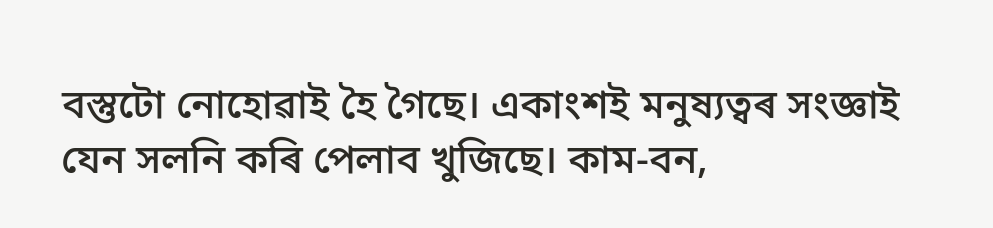বস্তুটো নোহোৱাই হৈ গৈছে। একাংশই মনুষ্যত্বৰ সংজ্ঞাই যেন সলনি কৰি পেলাব খুজিছে। কাম-বন,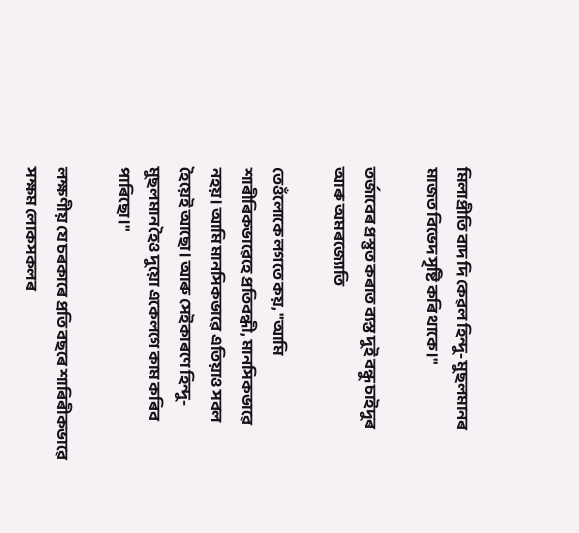মিলাপ্ৰীতি বাদ দি কেৱল হিন্দু- মুছলমানৰ মাজত বিভেদ সৃষ্টি কৰি থাকে।"

তৰ্জাবেৰ প্ৰস্তুত কৰাত ব্যস্ত দুই বন্ধু চাইদুৰ আৰু অমৰজ্যোতি

তেওঁলোকে লগতে কয়, "আমি শাৰীৰিকভাৱেহে প্ৰতিবন্ধী, মানসিকভাৱে নহয়। আমি মানসিকভাৱে এতিয়াও সবল হৈয়েই আছো। আৰু সেইকাৰণে হিন্দু-মুছলমান হৈও দুয়ো একেলগে কাম কৰিব পাৰিছো।"

লক্ষণীয় যে চৰকাৰে প্ৰতি বছৰে শাৰিৰীকভাৱে সক্ষম লোকসকলৰ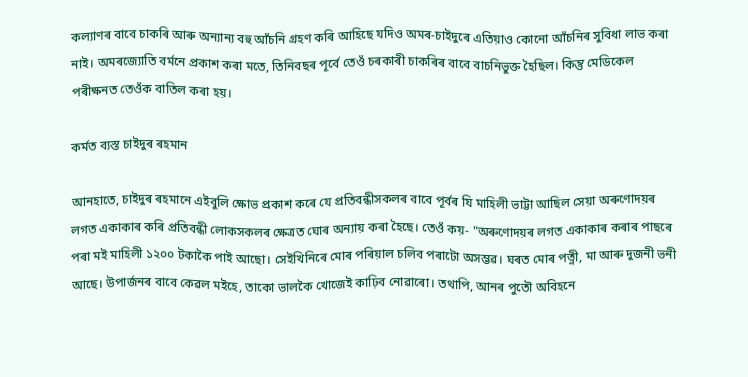কল্যাণৰ বাবে চাকৰি আৰু অন্যান্য বহু আঁচনি গ্ৰহণ কৰি আহিছে যদিও অমৰ-চাইদুৰে এতিয়াও কোনো আঁচনিৰ সুবিধা লাভ কৰা নাই। অমৰজ্যোতি বৰ্মনে প্ৰকাশ কৰা মতে, তিনিবছৰ পূৰ্বে তেওঁ চৰকাৰী চাকৰিৰ বাবে বাচনিভুক্ত হৈছিল। কিন্তু মেডিকেল পৰীক্ষনত তেওঁক বাতিল কৰা হয়।

কৰ্মত ব্যস্ত চাইদুৰ ৰহমান

আনহাতে, চাইদুৰ ৰহমানে এইবুলি ক্ষোভ প্ৰকাশ কৰে যে প্ৰতিবন্ধীসকলৰ বাবে পূৰ্বৰ যি মাহিলী ভাট্টা আছিল সেয়া অৰুণোদয়ৰ লগত একাকাৰ কৰি প্ৰতিবন্ধী লোকসকলৰ ক্ষেত্ৰত ঘোৰ অন্যায় কৰা হৈছে। তেওঁ কয়- "অৰুণোদয়ৰ লগত একাকাৰ কৰাৰ পাছৰে পৰা মই মাহিলী ১২০০ টকাকৈ পাই আছো। সেইখিনিৰে মোৰ পৰিয়াল চলিব পৰাটো অসম্ভৱ। ঘৰত মোৰ পত্নী, মা আৰু দুজনী ভনী আছে। উপাৰ্জনৰ বাবে কেৱল মইহে, তাকো ভালকৈ খোজেই কাঢ়িব নোৱাৰো। তথাপি, আনৰ পুতৌ অবিহনে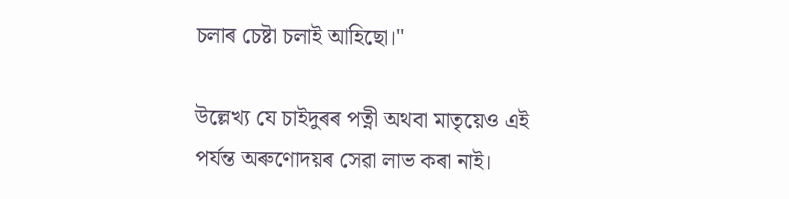চলাৰ চেষ্টা চলাই আহিছো।"

উল্লেখ্য যে চাইদুৰৰ পত্নী অথবা মাতৃয়েও এই পৰ্যন্ত অৰুণোদয়ৰ সেৱা লাভ কৰা নাই।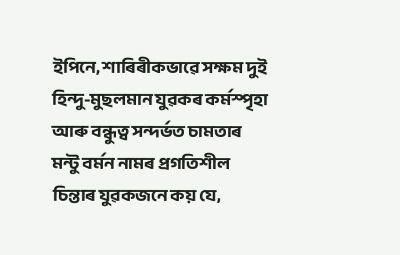ইপিনে, শাৰিৰীকভাৱে সক্ষম দুই হিন্দু-মুছলমান যুৱকৰ কৰ্মস্পৃহা আৰু বন্ধুত্ব সন্দৰ্ভত চামতাৰ মন্টু বৰ্মন নামৰ প্ৰগতিশীল চিন্তাৰ যুৱকজনে কয় যে,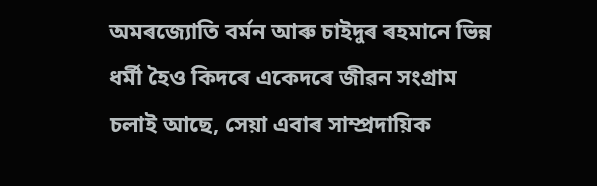অমৰজ্যোতি বৰ্মন আৰু চাইদুৰ ৰহমানে ভিন্ন ধৰ্মী হৈও কিদৰে একেদৰে জীৱন সংগ্ৰাম চলাই আছে, সেয়া এবাৰ সাম্প্ৰদায়িক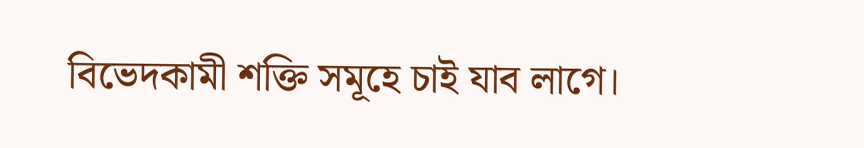বিভেদকামী শক্তি সমূহে চাই যাব লাগে।